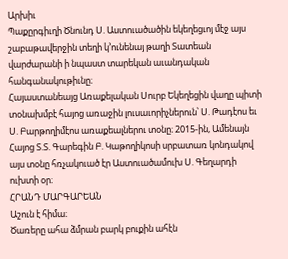Արխիւ
Պաքըրգիւղի Ծնունդ Ս. Աստուածածին եկեղեցւոյ մէջ այս շաբաթավերջին տեղի կ՚ունենայ թաղի Տատեան վարժարանի ի նպաստ տարեկան աւանդական հանգանակութիւնը։
Հայաստանեայց Առաքելական Սուրբ Եկեղեցին վաղը պիտի տօնախմբէ հայոց առաջին լուսաւորիչներուն՝ Ս. Թադէոս եւ Ս. Բարթողիմէոս առաքեալներու տօնը։ 2015-ին, Ամենայն Հայոց Տ.Տ. Գարեգին Բ. Կաթողիկոսի սրբատառ կոնդակով այս տօնը հռչակուած էր Աստուածամուխ Ս. Գեղարդի ուխտի օր։
ՀՐԱՆԴ ՄԱՐԳԱՐԵԱՆ
Աշուն է հիմա։
Ծառերը ահա ձմրան բարկ բուքին ահէն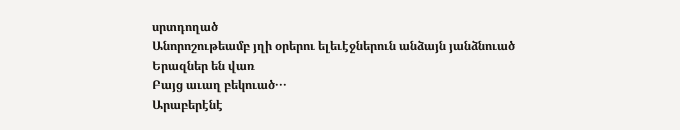սրտդողած
Անորոշութեամբ յղի օրերու ելեւէջներուն անձայն յանձնուած
Երազներ են վառ
Բայց աւաղ բեկուած․․․
Արաբերէնէ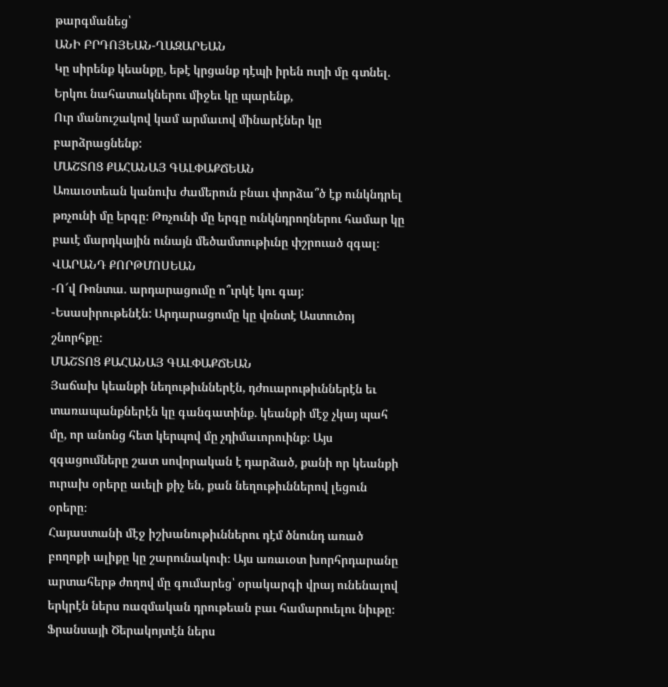թարգմանեց՝
ԱՆԻ ԲՐԴՈՅԵԱՆ-ՂԱԶԱՐԵԱՆ
Կը սիրենք կեանքը, եթէ կրցանք դէպի իրեն ուղի մը գտնել.
Երկու նահատակներու միջեւ կը պարենք,
Ուր մանուշակով կամ արմաւով մինարէներ կը բարձրացնենք:
ՄԱՇՏՈՑ ՔԱՀԱՆԱՅ ԳԱԼՓԱՔՃԵԱՆ
Առաւօտեան կանուխ ժամերուն բնաւ փորձա՞ծ էք ունկնդրել թռչունի մը երգը։ Թռչունի մը երգը ունկնդրողներու համար կը բաւէ մարդկային ունայն մեծամտութիւնը փշրուած զգալ։
ՎԱՐԱՆԴ ՔՈՐԹՄՈՍԵԱՆ
-Ո՜վ Ռոնտա. արդարացումը ո՞ւրկէ կու գայ:
-Եսասիրութենէն: Արդարացումը կը վռնտէ Աստուծոյ շնորհքը:
ՄԱՇՏՈՑ ՔԱՀԱՆԱՅ ԳԱԼՓԱՔՃԵԱՆ
Յաճախ կեանքի նեղութիւններէն, դժուարութիւններէն եւ տառապանքներէն կը գանգատինք. կեանքի մէջ չկայ պահ մը, որ անոնց հետ կերպով մը չդիմաւորուինք։ Այս զգացումները շատ սովորական է դարձած, քանի որ կեանքի ուրախ օրերը աւելի քիչ են, քան նեղութիւններով լեցուն օրերը։
Հայաստանի մէջ իշխանութիւններու դէմ ծնունդ առած բողոքի ալիքը կը շարունակուի։ Այս առաւօտ խորհրդարանը արտահերթ ժողով մը գումարեց՝ օրակարգի վրայ ունենալով երկրէն ներս ռազմական դրութեան բաւ համարուելու նիւթը։
Ֆրանսայի Ծերակոյտէն ներս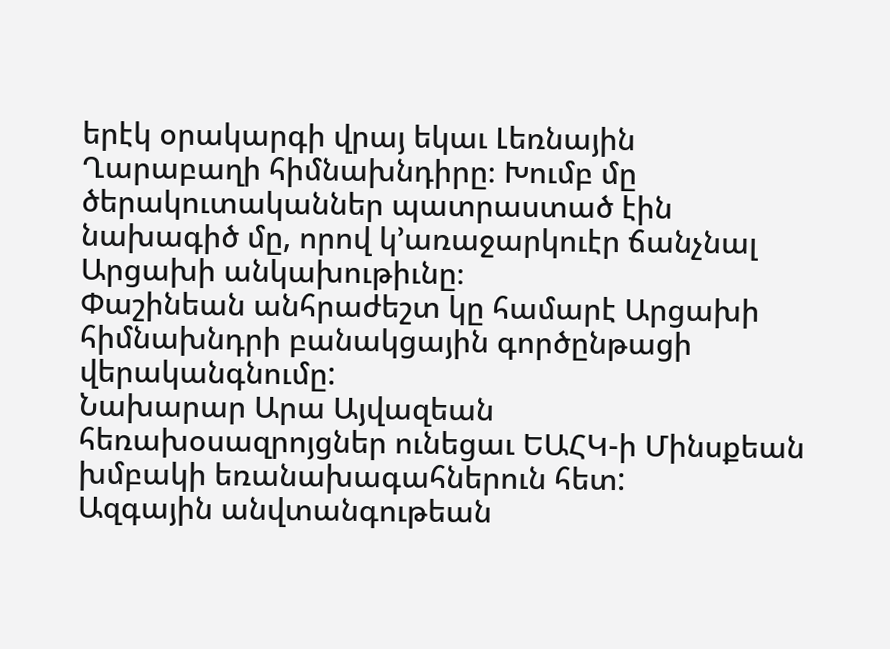երէկ օրակարգի վրայ եկաւ Լեռնային Ղարաբաղի հիմնախնդիրը։ Խումբ մը ծերակուտականներ պատրաստած էին նախագիծ մը, որով կ՚առաջարկուէր ճանչնալ Արցախի անկախութիւնը։
Փաշինեան անհրաժեշտ կը համարէ Արցախի հիմնախնդրի բանակցային գործընթացի վերականգնումը:
Նախարար Արա Այվազեան հեռախօսազրոյցներ ունեցաւ ԵԱՀԿ-ի Մինսքեան խմբակի եռանախագահներուն հետ:
Ազգային անվտանգութեան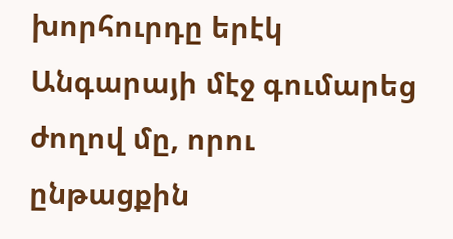խորհուրդը երէկ Անգարայի մէջ գումարեց ժողով մը, որու ընթացքին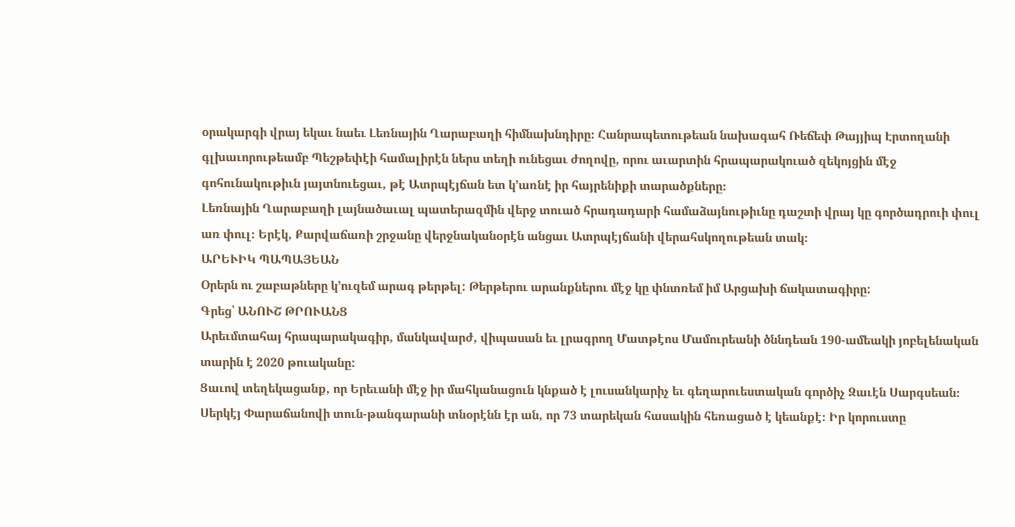օրակարգի վրայ եկաւ նաեւ Լեռնային Ղարաբաղի հիմնախնդիրը։ Հանրապետութեան նախագահ Ռեճեփ Թայյիպ Էրտողանի գլխաւորութեամբ Պեշթեփէի համալիրէն ներս տեղի ունեցաւ ժողովը, որու աւարտին հրապարակուած զեկոյցին մէջ գոհունակութիւն յայտնուեցաւ, թէ Ատրպէյճան ետ կ՚առնէ իր հայրենիքի տարածքները։
Լեռնային Ղարաբաղի լայնածաւալ պատերազմին վերջ տուած հրադադարի համաձայնութիւնը դաշտի վրայ կը գործադրուի փուլ առ փուլ։ Երէկ, Քարվաճառի շրջանը վերջնականօրէն անցաւ Ատրպէյճանի վերահսկողութեան տակ։
ԱՐԵՒԻԿ ՊԱՊԱՅԵԱՆ
Օրերն ու շաբաթները կ՚ուզեմ արագ թերթել: Թերթերու արանքներու մէջ կը փնտռեմ իմ Արցախի ճակատագիրը:
Գրեց՝ ԱՆՈՒՇ ԹՐՈՒԱՆՑ
Արեւմտահայ հրապարակագիր, մանկավարժ, վիպասան եւ լրագրող Մատթէոս Մամուրեանի ծննդեան 190-ամեակի յոբելենական տարին է 2020 թուականը:
Ցաւով տեղեկացանք, որ Երեւանի մէջ իր մահկանացուն կնքած է լուսանկարիչ եւ գեղարուեստական գործիչ Զաւէն Սարգսեան։ Սերկէյ Փարաճանովի տուն-թանգարանի տնօրէնն էր ան, որ 73 տարեկան հասակին հեռացած է կեանքէ։ Իր կորուստը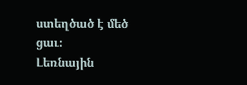ստեղծած է մեծ ցաւ։
Լեռնային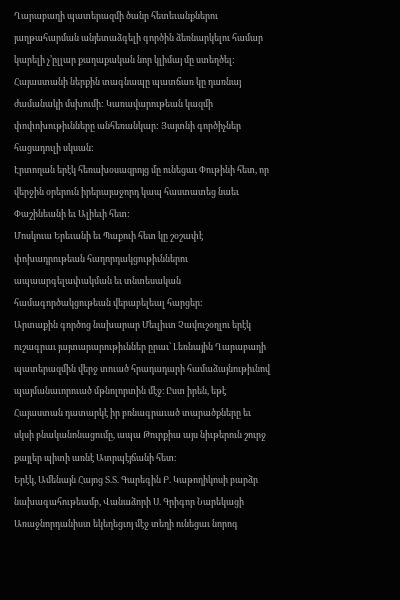Ղարաբաղի պատերազմի ծանր հետեւանքներու յաղթահարման անյետաձգելի գործին ձեռնարկելու համար կարելի չ՚ըլլար քաղաքական նոր կլիմայ մը ստեղծել:
Հայաստանի ներքին տագնապը պատճառ կը դառնայ ժամանակի մսխումի: Կառավարութեան կազմի փոփոխութիւնները անհեռանկար: Յայտնի գործիչներ հացադուլի սկսան:
Էրտողան երէկ հեռախօսազրոյց մը ունեցաւ Փութինի հետ, որ վերջին օրերուն իրերայաջորդ կապ հաստատեց նաեւ Փաշինեանի եւ Ալիեւի հետ:
Մոսկուա Երեւանի եւ Պաքուի հետ կը շօշափէ փոխադրութեան հաղորդակցութիւններու ապաարգելափակման եւ տնտեսական համագործակցութեան վերաբելեալ հարցեր:
Արտաքին գործոց նախարար Մեւլիւտ Չավուշօղլու երէկ ուշագրաւ յայտարարութիւններ ըրաւ՝ Լեռնային Ղարաբաղի պատերազմին վերջ տուած հրադադարի համաձայնութիւնով պայմանաւորուած մթնոլորտին մէջ։ Ըստ իրեն, եթէ Հայաստան դատարկէ իր բռնագրաւած տարածքները եւ սկսի բնականոնացումը, ապա Թուրքիա այս նիւթերուն շուրջ քայլեր պիտի առնէ Ատրպէյճանի հետ։
Երէկ, Ամենայն Հայոց Տ.Տ. Գարեգին Բ. Կաթողիկոսի բարձր նախագահութեամբ, Վանաձորի Ս. Գրիգոր Նարեկացի Առաջնորդանիստ եկեղեցւոյ մէջ տեղի ունեցաւ նորոգ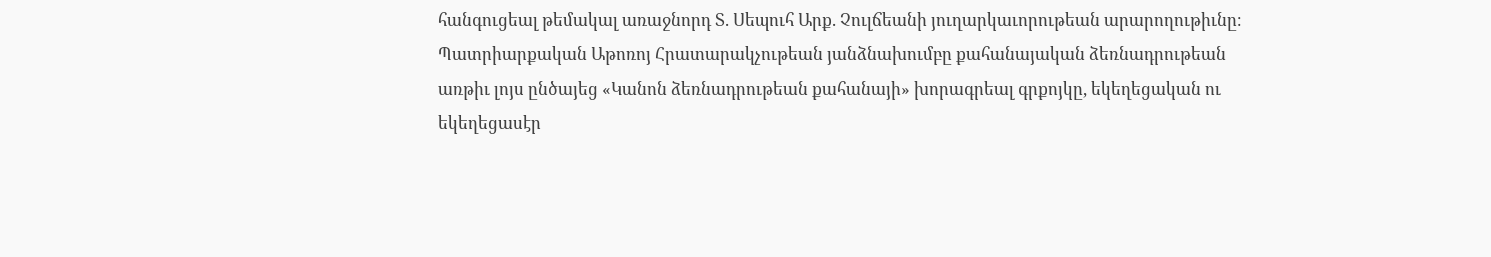հանգուցեալ թեմակալ առաջնորդ Տ. Սեպուհ Արք. Չուլճեանի յուղարկաւորութեան արարողութիւնը։
Պատրիարքական Աթոռոյ Հրատարակչութեան յանձնախումբը քահանայական ձեռնադրութեան առթիւ լոյս ընծայեց «Կանոն ձեռնադրութեան քահանայի» խորագրեալ գրքոյկը, եկեղեցական ու եկեղեցասէր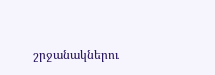շրջանակներու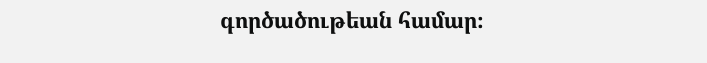գործածութեան համար։